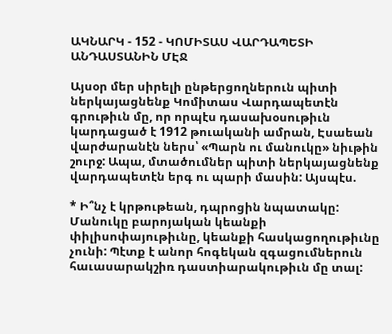ԱԿՆԱՐԿ - 152 - ԿՈՄԻՏԱՍ ՎԱՐԴԱՊԵՏԻ ԱՆԴԱՍՏԱՆԻՆ ՄԷՋ

Այսօր մեր սիրելի ընթերցողներուն պիտի ներկայացնենք Կոմիտաս Վարդապետէն գրութիւն մը, որ որպէս դասախօսութիւն կարդացած է 1912 թուականի ամրան, Էսաեան վարժարանէն ներս՝ «Պարն ու մանուկը» նիւթին շուրջ: Ապա, մտածումներ պիտի ներկայացնենք վարդապետէն երգ ու պարի մասին: Այսպէս.

* Ի՞նչ է կրթութեան, դպրոցին նպատակը: Մանուկը բարոյական կեանքի փիլիսոփայութիւնը, կեանքի հասկացողութիւնը չունի: Պէտք է անոր հոգեկան զգացումներուն հաւասարակշիռ դաստիարակութիւն մը տալ: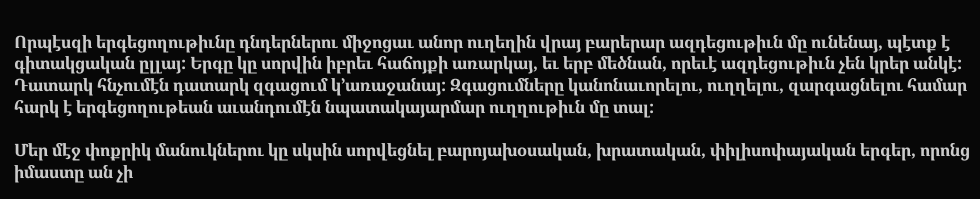Որպէսզի երգեցողութիւնը դնդերներու միջոցաւ անոր ուղեղին վրայ բարերար ազդեցութիւն մը ունենայ, պէտք է գիտակցական ըլլայ: Երգը կը սորվին իբրեւ հաճոյքի առարկայ, եւ երբ մեծնան, որեւէ ազդեցութիւն չեն կրեր անկէ: Դատարկ հնչումէն դատարկ զգացում կ՚առաջանայ: Զգացումները կանոնաւորելու, ուղղելու, զարգացնելու համար հարկ է երգեցողութեան աւանդումէն նպատակայարմար ուղղութիւն մը տալ:

Մեր մէջ փոքրիկ մանուկներու կը սկսին սորվեցնել բարոյախօսական, խրատական, փիլիսոփայական երգեր, որոնց իմաստը ան չի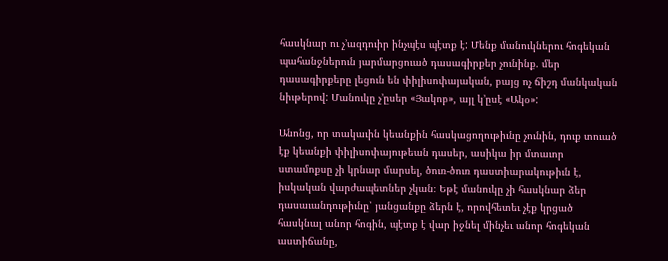հասկնար ու չ՚ազդուիր ինչպէս պէտք է: Մենք մանուկներու հոգեկան պահանջներուն յարմարցուած դասագիրքեր չունինք. մեր դասագիրքերը լեցուն են փիլիսոփայական, բայց ոչ ճիշդ մանկական նիւթերով: Մանուկը չ՚ըսեր «Յակոբ», այլ կ՚ըսէ «Ակօ»:

Անոնց, որ տակաւին կեանքին հասկացողութիւնը չունին, դուք տուած էք կեանքի փիլիսոփայութեան դասեր, ասիկա իր մտաւոր ստամոքսը չի կրնար մարսել, ծուռ-ծուռ դաստիարակութիւն է, իսկական վարժապետներ չկան։ Եթէ մանուկը չի հասկնար ձեր դասաւանդութիւնը՝ յանցանքը ձերն է, որովհետեւ չէք կրցած հասկնալ անոր հոգին, պէտք է վար իջնել մինչեւ անոր հոգեկան աստիճանը,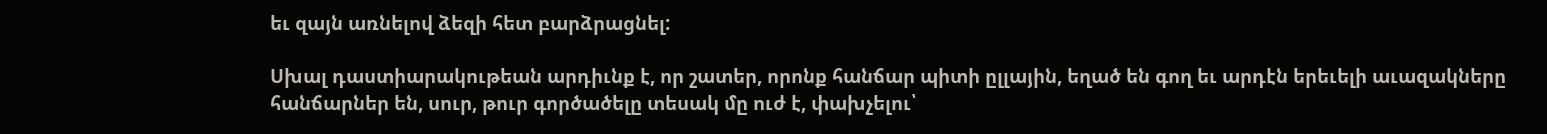եւ զայն առնելով ձեզի հետ բարձրացնել:

Սխալ դաստիարակութեան արդիւնք է, որ շատեր, որոնք հանճար պիտի ըլլային, եղած են գող եւ արդէն երեւելի աւազակները հանճարներ են, սուր, թուր գործածելը տեսակ մը ուժ է, փախչելու՝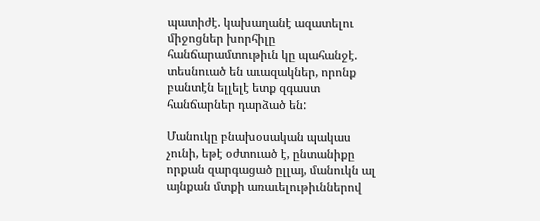պատիժէ. կախաղանէ ազատելու միջոցներ խորհիլը հանճարամտութիւն կը պահանջէ. տեսնուած են աւազակներ, որոնք բանտէն ելլելէ ետք զգաստ հանճարներ դարձած են:

Մանուկը բնախօսական պակաս չունի, եթէ օժտուած է, ընտանիքը որքան զարգացած ըլլայ, մանուկն ալ այնքան մտքի առաւելութիւններով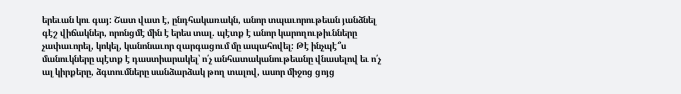երեւան կու գայ: Շատ վատ է, ընդհակառակն, անոր տպաւորութեան յանձնել գէշ վիճակներ, որոնցմէ մին է երես տալ. պէտք է անոր կարողութիւնները չափաւորել, կոկել, կանոնաւոր զարգացում մը ապահովել: Թէ ինչպէ՞ս մանուկները պէտք է դաստիարակել՝ ո՛չ անհատականութեանը վնասելով եւ ո՛չ ալ կիրքերը, ձգտումները սանձարձակ թող տալով, ասոր միջոց ցոյց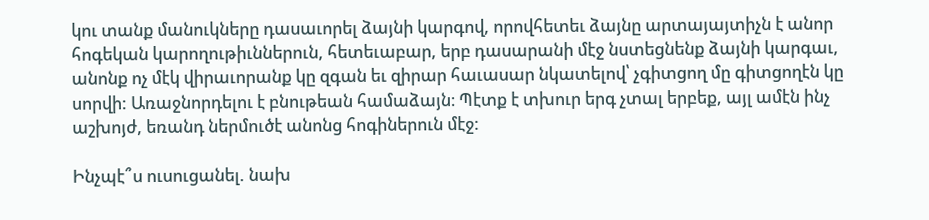կու տանք մանուկները դասաւորել ձայնի կարգով, որովհետեւ ձայնը արտայայտիչն է անոր հոգեկան կարողութիւններուն, հետեւաբար, երբ դասարանի մէջ նստեցնենք ձայնի կարգաւ, անոնք ոչ մէկ վիրաւորանք կը զգան եւ զիրար հաւասար նկատելով՝ չգիտցող մը գիտցողէն կը սորվի: Առաջնորդելու է բնութեան համաձայն։ Պէտք է տխուր երգ չտալ երբեք, այլ ամէն ինչ աշխոյժ, եռանդ ներմուծէ անոնց հոգիներուն մէջ:

Ինչպէ՞ս ուսուցանել. նախ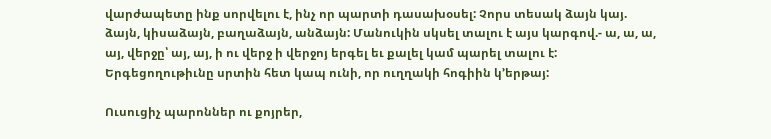վարժապետը ինք սորվելու է, ինչ որ պարտի դասախօսել: Չորս տեսակ ձայն կայ. ձայն, կիսաձայն, բաղաձայն, անձայն: Մանուկին սկսել տալու է այս կարգով.- ա, ա, ա, այ, վերջը՝ այ, այ, ի ու վերջ ի վերջոյ երգել եւ քալել կամ պարել տալու է: Երգեցողութիւնը սրտին հետ կապ ունի, որ ուղղակի հոգիին կ՚երթայ:

Ուսուցիչ պարոններ ու քոյրեր,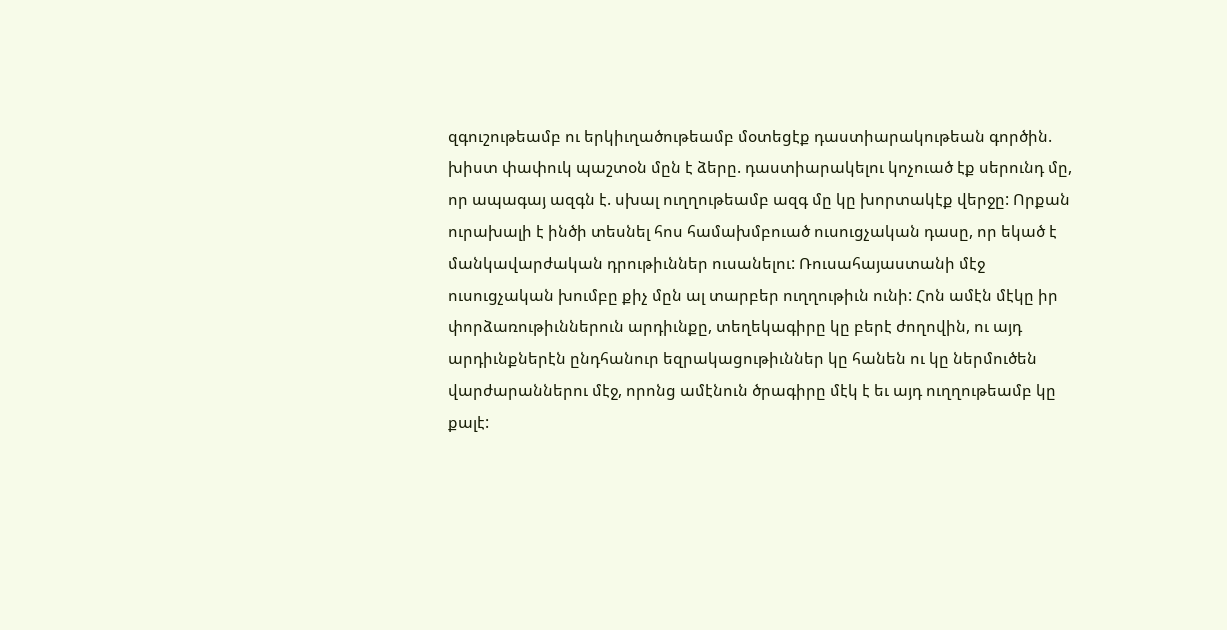զգուշութեամբ ու երկիւղածութեամբ մօտեցէք դաստիարակութեան գործին. խիստ փափուկ պաշտօն մըն է ձերը. դաստիարակելու կոչուած էք սերունդ մը, որ ապագայ ազգն է. սխալ ուղղութեամբ ազգ մը կը խորտակէք վերջը: Որքան ուրախալի է ինծի տեսնել հոս համախմբուած ուսուցչական դասը, որ եկած է մանկավարժական դրութիւններ ուսանելու: Ռուսահայաստանի մէջ ուսուցչական խումբը քիչ մըն ալ տարբեր ուղղութիւն ունի: Հոն ամէն մէկը իր փորձառութիւններուն արդիւնքը, տեղեկագիրը կը բերէ ժողովին, ու այդ արդիւնքներէն ընդհանուր եզրակացութիւններ կը հանեն ու կը ներմուծեն վարժարաններու մէջ, որոնց ամէնուն ծրագիրը մէկ է եւ այդ ուղղութեամբ կը քալէ: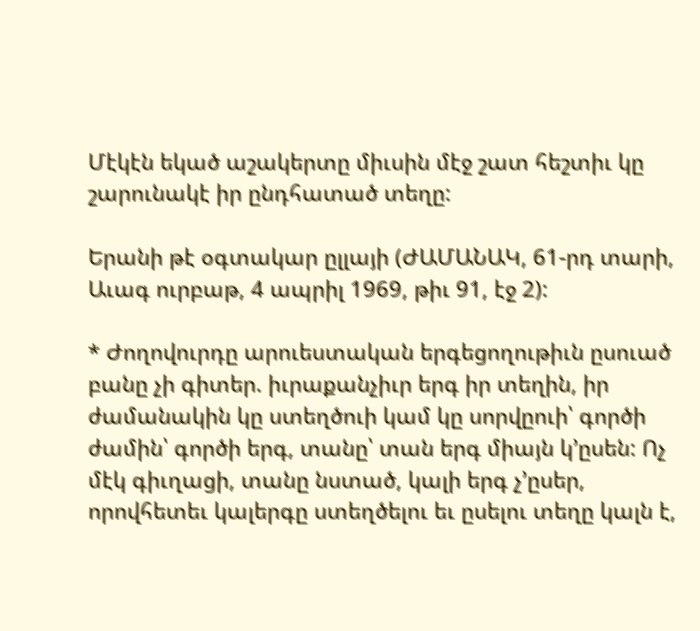Մէկէն եկած աշակերտը միւսին մէջ շատ հեշտիւ կը շարունակէ իր ընդհատած տեղը:

Երանի թէ օգտակար ըլլայի (ԺԱՄԱՆԱԿ, 61-րդ տարի, Աւագ ուրբաթ, 4 ապրիլ 1969, թիւ 91, էջ 2):

* Ժողովուրդը արուեստական երգեցողութիւն ըսուած բանը չի գիտեր. իւրաքանչիւր երգ իր տեղին, իր ժամանակին կը ստեղծուի կամ կը սորվըուի՝ գործի ժամին՝ գործի երգ, տանը՝ տան երգ միայն կ՚ըսեն: Ոչ մէկ գիւղացի, տանը նստած, կալի երգ չ՚ըսեր, որովհետեւ կալերգը ստեղծելու եւ ըսելու տեղը կալն է,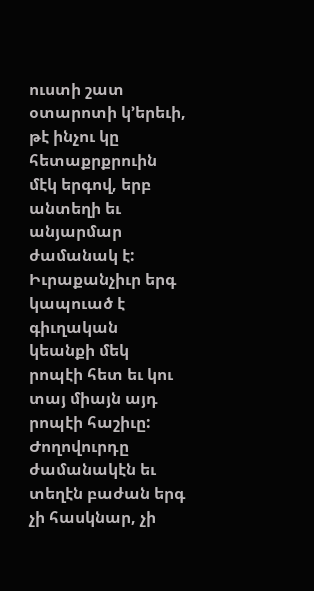ուստի շատ օտարոտի կ՚երեւի, թէ ինչու կը հետաքրքրուին մէկ երգով, երբ անտեղի եւ անյարմար ժամանակ է: Իւրաքանչիւր երգ կապուած է գիւղական կեանքի մեկ րոպէի հետ եւ կու տայ միայն այդ րոպէի հաշիւը: Ժողովուրդը ժամանակէն եւ տեղէն բաժան երգ չի հասկնար, չի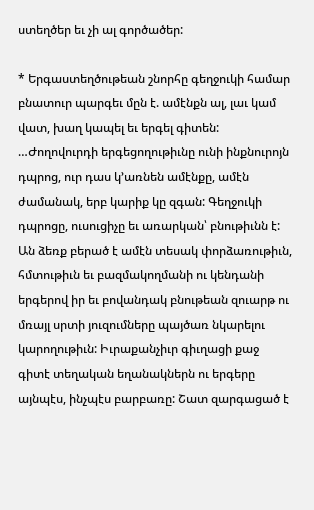ստեղծեր եւ չի ալ գործածեր:

* Երգաստեղծութեան շնորհը գեղջուկի համար բնատուր պարգեւ մըն է. ամէնքն ալ, լաւ կամ վատ, խաղ կապել եւ երգել գիտեն: …Ժողովուրդի երգեցողութիւնը ունի ինքնուրոյն դպրոց, ուր դաս կ՚առնեն ամէնքը, ամէն ժամանակ, երբ կարիք կը զգան: Գեղջուկի դպրոցը, ուսուցիչը եւ առարկան՝ բնութիւնն է: Ան ձեռք բերած է ամէն տեսակ փորձառութիւն, հմտութիւն եւ բազմակողմանի ու կենդանի երգերով իր եւ բովանդակ բնութեան զուարթ ու մռայլ սրտի յուզումները պայծառ նկարելու կարողութիւն: Իւրաքանչիւր գիւղացի քաջ գիտէ տեղական եղանակներն ու երգերը այնպէս, ինչպէս բարբառը: Շատ զարգացած է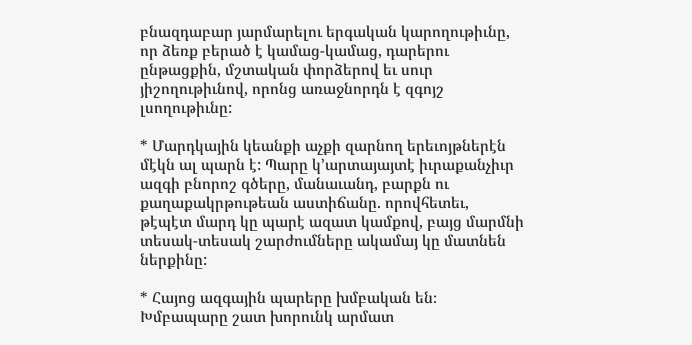բնազդաբար յարմարելու երգական կարողութիւնը, որ ձեռք բերած է կամաց-կամաց, դարերու ընթացքին, մշտական փորձերով եւ սուր յիշողութիւնով, որոնց առաջնորդն է զգոյշ լսողութիւնը:

* Մարդկային կեանքի աչքի զարնող երեւոյթներէն մէկն ալ պարն է: Պարը կ՚արտայայտէ իւրաքանչիւր ազգի բնորոշ գծերը, մանաւանդ, բարքն ու քաղաքակրթութեան աստիճանը. որովհետեւ, թէպէտ մարդ կը պարէ ազատ կամքով, բայց մարմնի տեսակ-տեսակ շարժումները ակամայ կը մատնեն ներքինը:

* Հայոց ազգային պարերը խմբական են։ Խմբապարը շատ խորունկ արմատ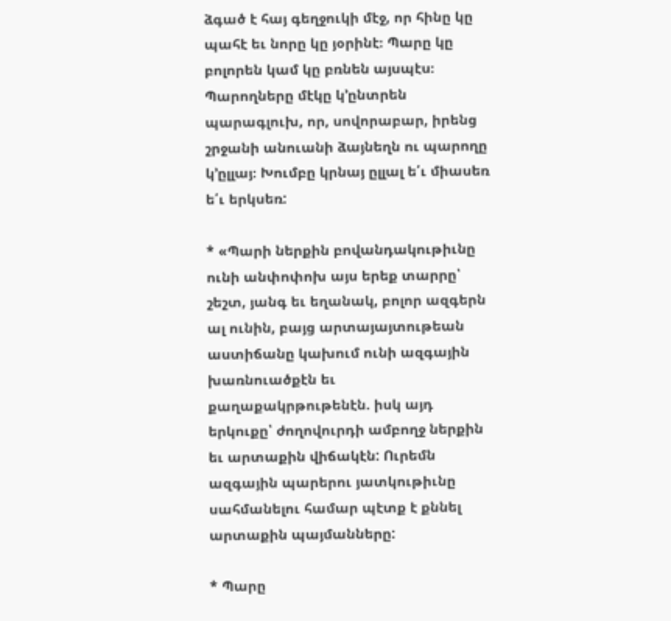ձգած է հայ գեղջուկի մէջ, որ հինը կը պահէ եւ նորը կը յօրինէ։ Պարը կը բոլորեն կամ կը բռնեն այսպէս։ Պարողները մէկը կ՚ընտրեն պարագլուխ, որ, սովորաբար, իրենց շրջանի անուանի ձայնեղն ու պարողը կ՚ըլլայ։ Խումբը կրնայ ըլլալ ե՛ւ միասեռ ե՛ւ երկսեռ:

* «Պարի ներքին բովանդակութիւնը ունի անփոփոխ այս երեք տարրը՝ շեշտ, յանգ եւ եղանակ, բոլոր ազգերն ալ ունին, բայց արտայայտութեան աստիճանը կախում ունի ազգային խառնուածքէն եւ քաղաքակրթութենէն. իսկ այդ երկուքը՝ ժողովուրդի ամբողջ ներքին եւ արտաքին վիճակէն: Ուրեմն ազգային պարերու յատկութիւնը սահմանելու համար պէտք է քննել արտաքին պայմանները:

* Պարը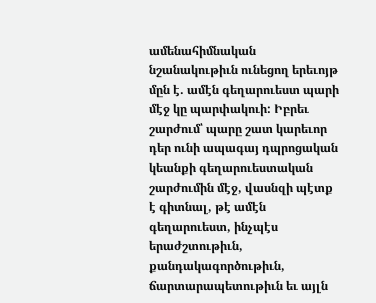ամենահիմնական նշանակութիւն ունեցող երեւոյթ մըն է. ամէն գեղարուեստ պարի մէջ կը պարփակուի: Իբրեւ շարժում՝ պարը շատ կարեւոր դեր ունի ապագայ դպրոցական կեանքի գեղարուեստական շարժումին մէջ, վասնզի պէտք է գիտնալ, թէ ամէն գեղարուեստ, ինչպէս երաժշտութիւն, քանդակագործութիւն, ճարտարապետութիւն եւ այլն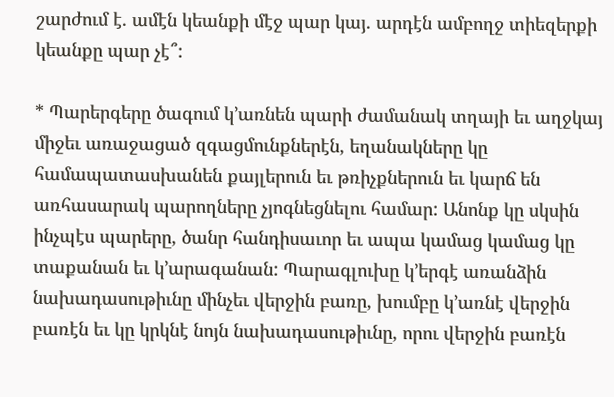շարժում է. ամէն կեանքի մէջ պար կայ. արդէն ամբողջ տիեզերքի կեանքը պար չէ՞:

* Պարերգերը ծագում կ՚առնեն պարի ժամանակ տղայի եւ աղջկայ միջեւ առաջացած զգացմունքներէն, եղանակները կը համապատասխանեն քայլերուն եւ թռիչքներուն եւ կարճ են առհասարակ պարողները չյոգնեցնելու համար: Անոնք կը սկսին ինչպէս պարերը, ծանր հանդիսաւոր եւ ապա կամաց կամաց կը տաքանան եւ կ՚արագանան: Պարագլուխը կ՚երգէ առանձին նախադասութիւնը մինչեւ վերջին բառը, խումբը կ՚առնէ վերջին բառէն եւ կը կրկնէ նոյն նախադասութիւնը, որու վերջին բառէն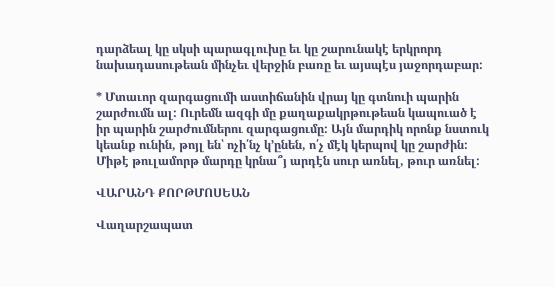դարձեալ կը սկսի պարագլուխը եւ կը շարունակէ երկրորդ նախադասութեան մինչեւ վերջին բառը եւ այսպէս յաջորդաբար:

* Մտաւոր զարգացումի աստիճանին վրայ կը գտնուի պարին շարժումն ալ: Ուրեմն ազգի մը քաղաքակրթութեան կապուած է իր պարին շարժումներու զարգացումը: Այն մարդիկ որոնք նստուկ կեանք ունին, թոյլ են՝ ոչի՛նչ կ՚ընեն, ո՛չ մէկ կերպով կը շարժին: Միթէ թուլամորթ մարդը կրնա՞յ արդէն սուր առնել, թուր առնել:

ՎԱՐԱՆԴ ՔՈՐԹՄՈՍԵԱՆ

Վաղարշապատ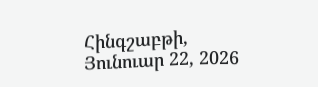Հինգշաբթի, Յունուար 22, 2026